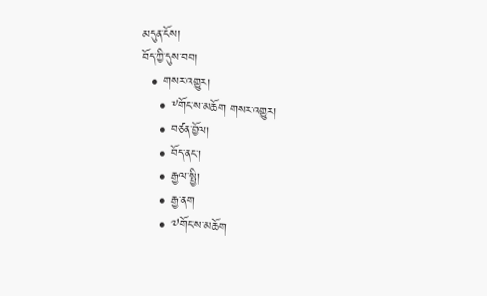མདུན་ངོས།
བོད་ཀྱི་དུས་བབ།
  • གསར་འགྱུར།
    • ༸གོང་ས་མཆོག གསར་འགྱུར།
    • བཙན་བྱོལ།
    • བོད་ནང་།
    • རྒྱལ་སྤྱི།
    • རྒྱ་ནག
    • ༧གོང་ས་མཆོག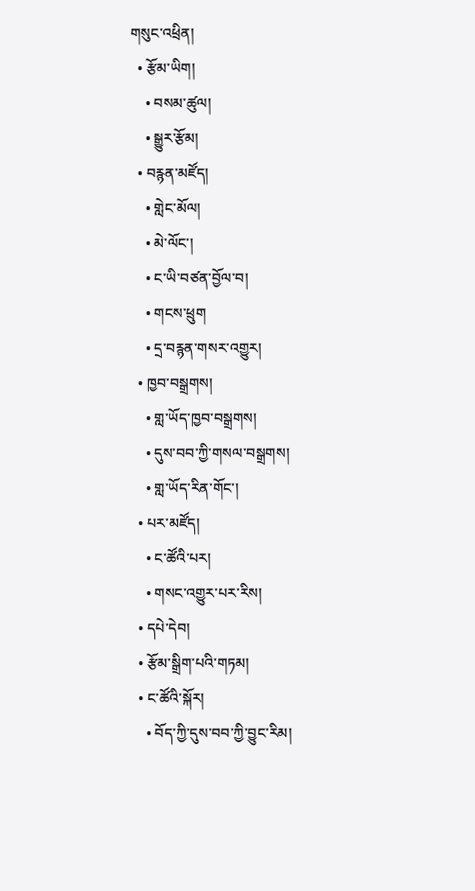གསུང་འཕྲིན།
  • རྩོམ་ཡིག།
    • བསམ་ཚུལ།
    • སྒྱུར་རྩོམ།
  • བརྙན་མཛོད།
    • གླེང་མོལ།
    • མེ་ལོང་།
    • ང་ཡི་བཙན་བྱོལ་བ།
    • གངས་ཕྲུག
    • དྲ་བརྙན་གསར་འགྱུར།
  • ཁྱབ་བསྒྲགས།
    • གླ་ཡོད་ཁྱབ་བསྒྲགས།
    • དུས་བབ་ཀྱི་གསལ་བསྒྲགས།
    • གླ་ཡོད་རིན་གོང་།
  • པར་མཛོད།
    • ང་ཚོའི་པར།
    • གསང་འགྱུར་པར་རིས།
  • དཔེ་དེབ།
  • རྩོམ་སྒྲིག་པའི་གཏམ།
  • ང་ཚོའི་སྐོར།
    • བོད་ཀྱི་དུས་བབ་ཀྱི་བྱུང་རིམ།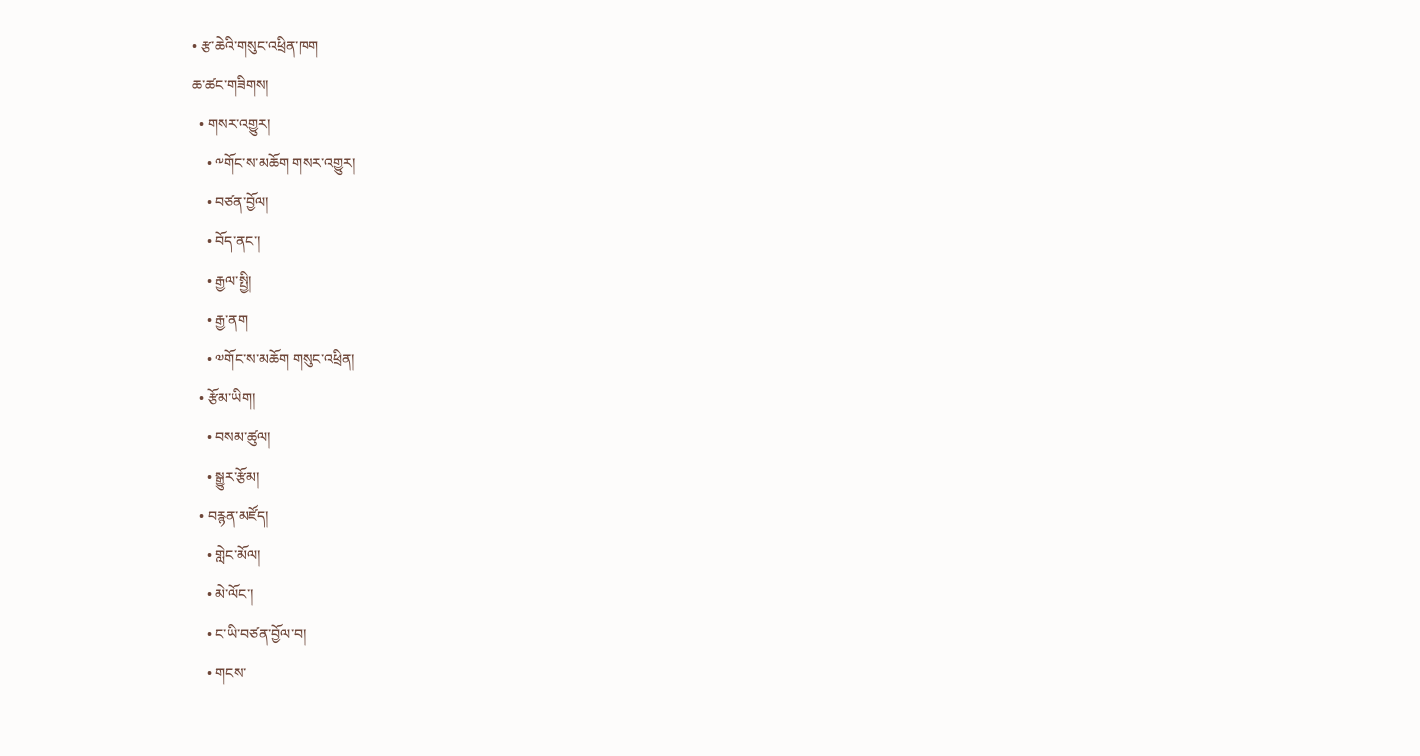• རྩ་ཆེའི་གསུང་འཕྲིན་ཁག
ཆ་ཚང་གཟིགས།
  • གསར་འགྱུར།
    • ༸གོང་ས་མཆོག གསར་འགྱུར།
    • བཙན་བྱོལ།
    • བོད་ནང་།
    • རྒྱལ་སྤྱི།
    • རྒྱ་ནག
    • ༧གོང་ས་མཆོག གསུང་འཕྲིན།
  • རྩོམ་ཡིག།
    • བསམ་ཚུལ།
    • སྒྱུར་རྩོམ།
  • བརྙན་མཛོད།
    • གླེང་མོལ།
    • མེ་ལོང་།
    • ང་ཡི་བཙན་བྱོལ་བ།
    • གངས་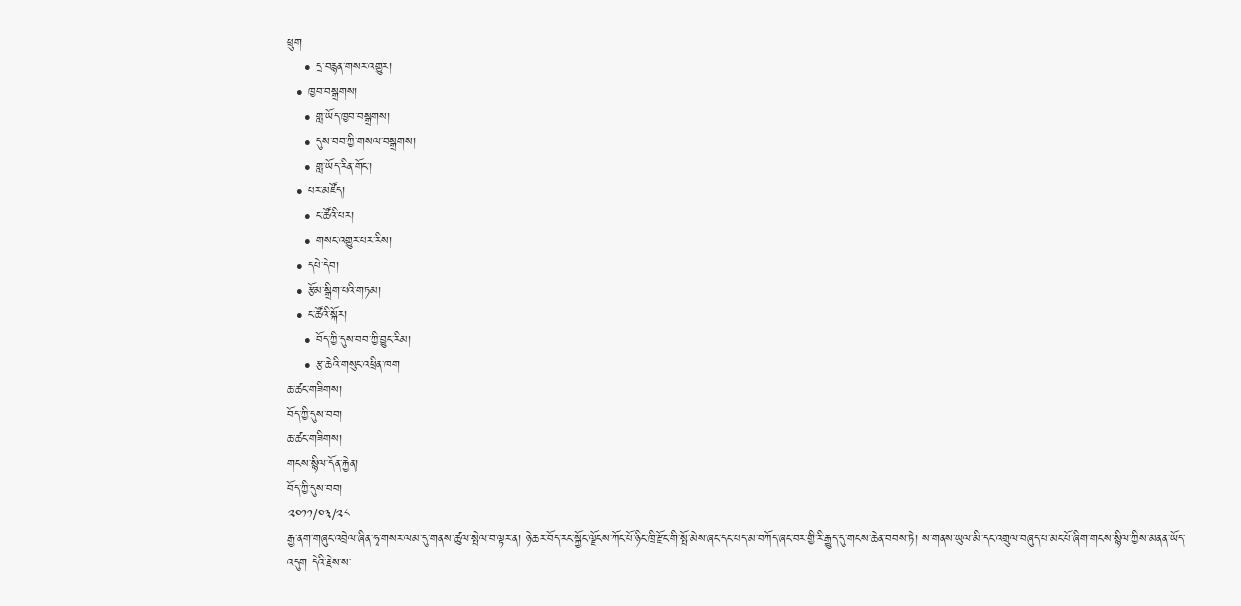ཕྲུག
    • དྲ་བརྙན་གསར་འགྱུར།
  • ཁྱབ་བསྒྲགས།
    • གླ་ཡོད་ཁྱབ་བསྒྲགས།
    • དུས་བབ་ཀྱི་གསལ་བསྒྲགས།
    • གླ་ཡོད་རིན་གོང་།
  • པར་མཛོད།
    • ང་ཚོའི་པར།
    • གསང་འགྱུར་པར་རིས།
  • དཔེ་དེབ།
  • རྩོམ་སྒྲིག་པའི་གཏམ།
  • ང་ཚོའི་སྐོར།
    • བོད་ཀྱི་དུས་བབ་ཀྱི་བྱུང་རིམ།
    • རྩ་ཆེའི་གསུང་འཕྲིན་ཁག
ཆ་ཚང་གཟིགས།
བོད་ཀྱི་དུས་བབ།
ཆ་ཚང་གཟིགས།
གངས་སྙིལ་དོན་རྐྱེན།
བོད་ཀྱི་དུས་བབ།
༢༠༡༡/༠༣/༢༨
རྒྱ་ནག་གཞུང་འབྲེལ་ཞིན་ཧྭ་གསར་ལམ་དུ་གནས་ཚུལ་སྤེལ་བ་ལྟར་ན། ཉེ་ཆར་བོད་རང་སྐྱོང་ལྗོངས་ཀོང་པོ་ཉིང་ཁྲི་རྫོང་གི་སྤོ་མེས་ཞང་དང་པད་མ་བཀོད་ཞང་བར་གྱི་རི་རྒྱུད་དུ་གངས་ཆེན་བབས་ཏེ། ས་གནས་ཡུལ་མི་དང་འགྲུལ་བཞུད་པ་མང་པོ་ཞིག་གངས་སྙིལ་ཀྱིས་མནན་ཡོད་འདུག དེའི་རྗེས་ས་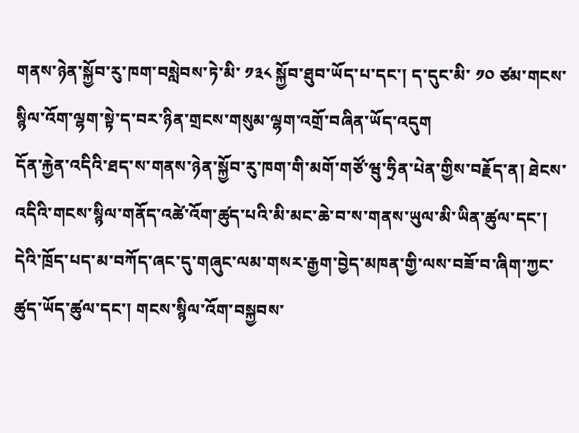གནས་ཉེན་སྐྱོབ་རུ་ཁག་བསླེབས་ཏེ་མི་ ༡༣༨ སྐྱོབ་ཐུབ་ཡོད་པ་དང་། ད་དུང་མི་ ༡༠ ཙམ་གངས་སྙིལ་འོག་ལྷག་སྟེ་ད་བར་ཉིན་གྲངས་གསུམ་ལྷག་འགྲོ་བཞིན་ཡོད་འདུག
དོན་རྐྱེན་འདིའི་ཐད་ས་གནས་ཉེན་སྐྱོབ་རུ་ཁག་གི་མགོ་གཙོ་ཝུ་ཧྲིན་པེན་གྱིས་བརྗོད་ན། ཐེངས་འདིའི་གངས་སྙིལ་གནོད་འཚེ་འོག་ཚུད་པའི་མི་མང་ཆེ་བ་ས་གནས་ཡུལ་མི་ཡིན་ཚུལ་དང་། དེའི་ཁྲོད་པད་མ་བཀོད་ཞང་དུ་གཞུང་ལམ་གསར་རྒྱག་བྱེད་མཁན་གྱི་ལས་བཟོ་བ་ཞིག་ཀྱང་ཚུད་ཡོད་ཚུལ་དང་། གངས་སྙིལ་འོག་བསྐྱབས་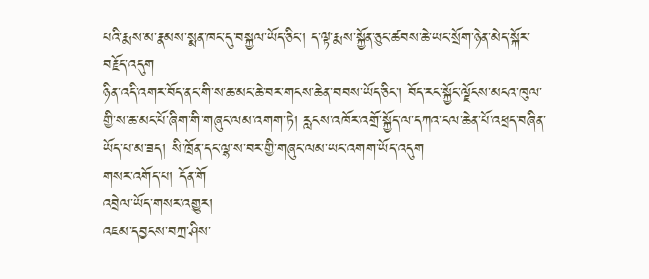པའི་རྨས་མ་རྣམས་སྨན་ཁང་དུ་བསྐྱལ་ཡོད་ཅིང་། ད་ལྟ་རྨས་སྐྱོན་ཅུང་ཚབས་ཆེ་ཡང་སྲོག་ཉེན་མེད་སྐོར་བརྗོད་འདུག
ཉིན་འདི་འགར་བོད་ནང་གི་ས་ཆ་མང་ཆེ་བར་གངས་ཆེན་བབས་ཡོད་ཅིང་། བོད་རང་སྐྱོང་ལྗོངས་མངའ་ཁུལ་གྱི་ས་ཆ་མང་པོ་ཞིག་གི་གཞུང་ལམ་འགག་ཏེ། རླངས་འཁོར་འགྲོ་སྐྱོད་ལ་དཀའ་ངལ་ཆེན་པོ་འཕྲད་བཞིན་ཡོད་པ་མ་ཟད། སི་ཁྲོན་དང་ལྷ་ས་བར་གྱི་གཞུང་ལམ་ཡང་འགག་ཡོད་འདུག
གསར་འགོད་པ། དོན་གོ
འབྲེལ་ཡོད་གསར་འགྱུར།
འཇམ་དབྱངས་བཀྲ་ཤིས་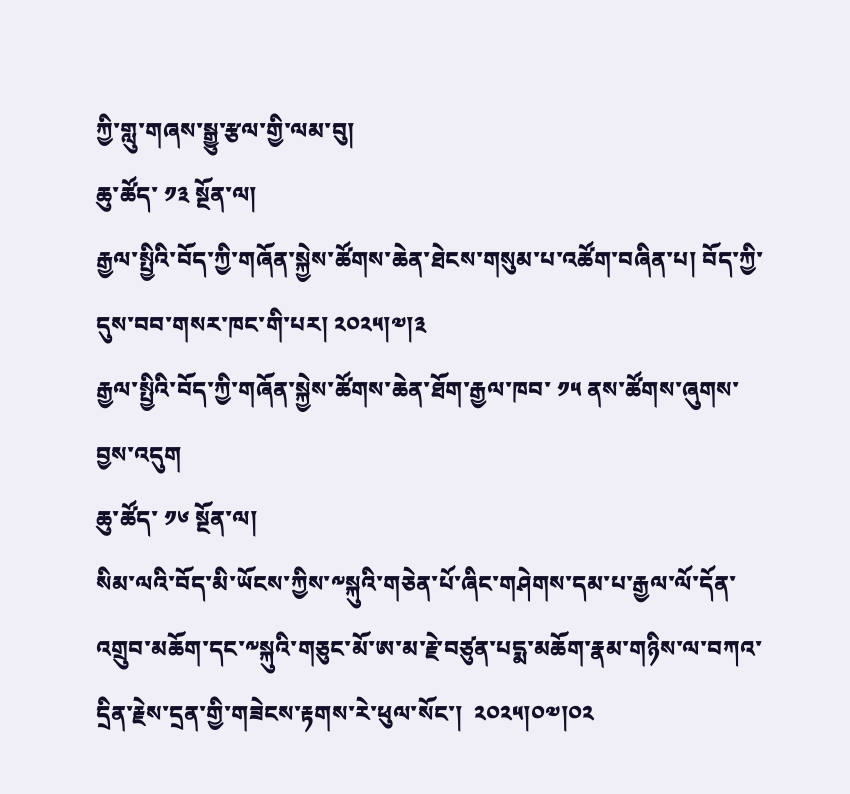ཀྱི་གླུ་གཞས་སྒྱུ་རྩལ་གྱི་ལམ་བུ།
ཆུ་ཚོད་ ༡༣ སྔོན་ལ།
རྒྱལ་སྤྱིའི་བོད་ཀྱི་གཞོན་སྐྱེས་ཚོགས་ཆེན་ཐེངས་གསུམ་པ་འཚོག་བཞིན་པ། བོད་ཀྱི་དུས་བབ་གསར་ཁང་གི་པར། ༢༠༢༥།༧།༣
རྒྱལ་སྤྱིའི་བོད་ཀྱི་གཞོན་སྐྱེས་ཚོགས་ཆེན་ཐོག་རྒྱལ་ཁབ་ ༡༥ ནས་ཚོགས་ཞུགས་བྱས་འདུག
ཆུ་ཚོད་ ༡༦ སྔོན་ལ།
སིམ་ལའི་བོད་མི་ཡོངས་ཀྱིས་༸སྐུའི་གཅེན་པོ་ཞིང་གཤེགས་དམ་པ་རྒྱལ་ལོ་དོན་འགྲུབ་མཆོག་དང་༸སྐུའི་གཅུང་མོ་ཨ་མ་རྗེ་བཙུན་པདྨ་མཆོག་རྣམ་གཉིས་ལ་བཀའ་དྲིན་རྗེས་དྲན་གྱི་གཟེངས་རྟགས་རེ་ཕུལ་སོང་།  ༢༠༢༥།༠༧།༠༢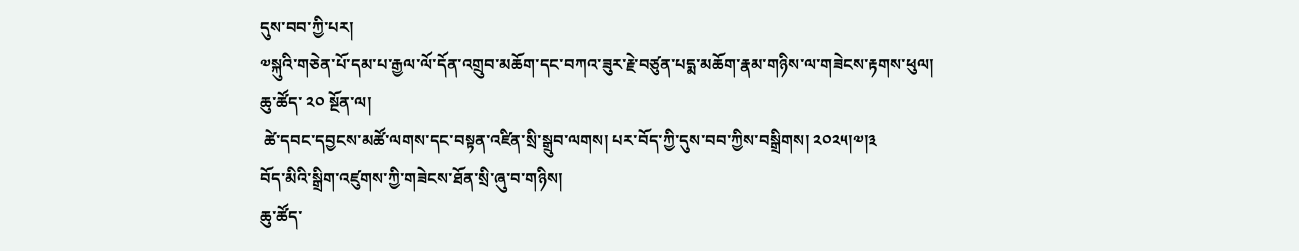དུས་བབ་ཀྱི་པར།
༧སྐུའི་གཅེན་པོ་དམ་པ་རྒྱལ་ལོ་དོན་འགྲུབ་མཆོག་དང་བཀའ་ཟུར་རྗེ་བཙུན་པདྨ་མཆོག་རྣམ་གཉིས་ལ་གཟེངས་རྟགས་ཕུལ།
ཆུ་ཚོད་ ༢༠ སྔོན་ལ།
 ཚེ་དབང་དབྱངས་མཚོ་ལགས་དང་བསྟན་འཛིན་སྲི་སྒྲུབ་ལགས། པར་བོད་ཀྱི་དུས་བབ་ཀྱིས་བསྒྲིགས། ༢༠༢༥།༧།༣
བོད་མིའི་སྒྲིག་འཛུགས་ཀྱི་གཟེངས་ཐོན་སྲི་ཞུ་བ་གཉིས།
ཆུ་ཚོད་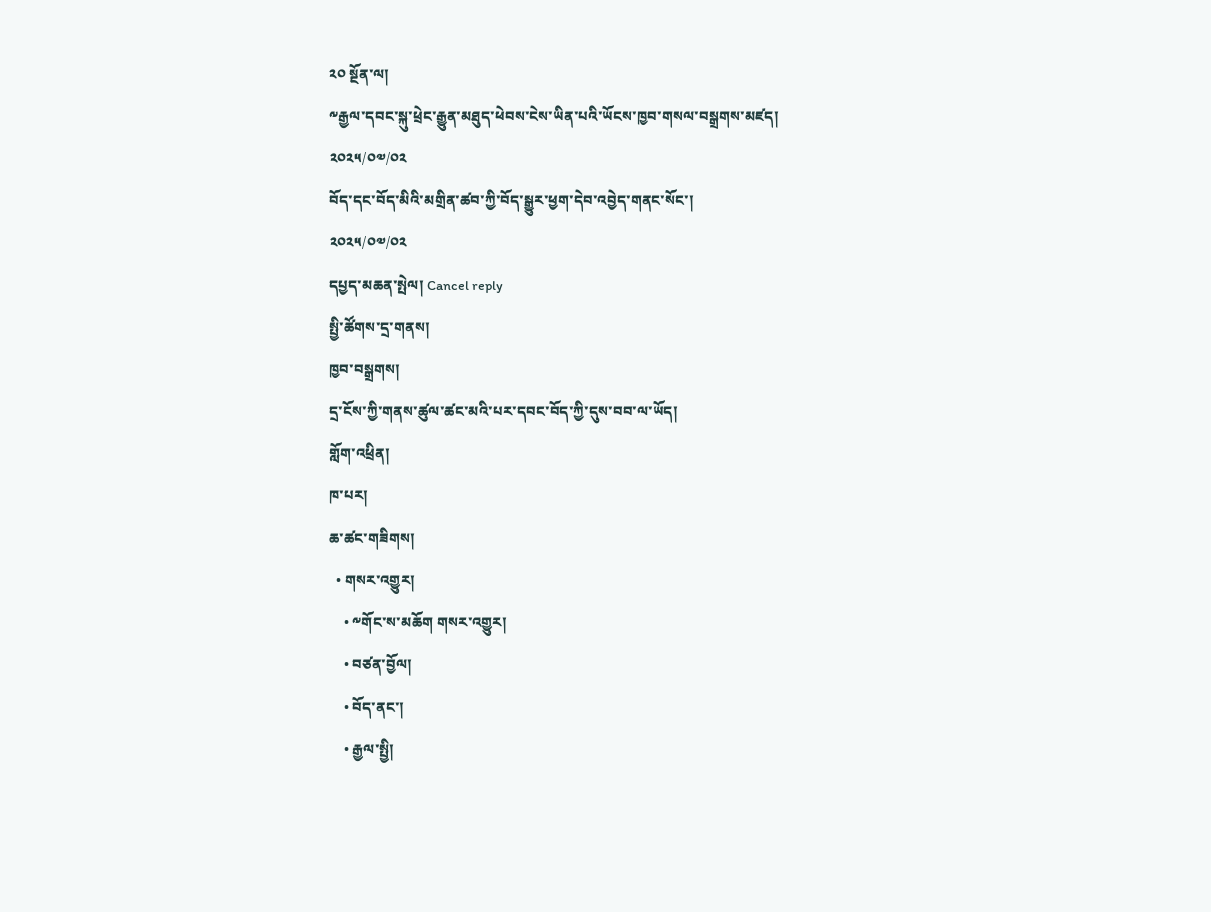༢༠ སྔོན་ལ།
༸རྒྱལ་དབང་སྐུ་ཕྲེང་རྒྱུན་མཐུད་ཕེབས་ངེས་ཡིན་པའི་ཡོངས་ཁྱབ་གསལ་བསྒྲགས་མཛད།
༢༠༢༥/༠༧/༠༢
བོད་དང་བོད་མིའི་མགྲིན་ཚབ་ཀྱི་བོད་སྒྱུར་ཕྱག་དེབ་འབྱེད་གནང་སོང་།
༢༠༢༥/༠༧/༠༢
དཔྱད་མཆན་སྤེལ། Cancel reply
སྤྱི་ཚོགས་དྲ་གནས།
ཁྱབ་བསྒྲགས།
དྲ་ངོས་ཀྱི་གནས་ཚུལ་ཚང་མའི་པར་དབང་བོད་ཀྱི་དུས་བབ་ལ་ཡོད།
གློག་འཕྲིན།
ཁ་པར།
ཆ་ཚང་གཟིགས།
  • གསར་འགྱུར།
    • ༸གོང་ས་མཆོག གསར་འགྱུར།
    • བཙན་བྱོལ།
    • བོད་ནང་།
    • རྒྱལ་སྤྱི།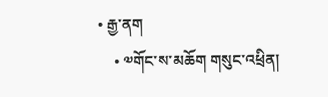• རྒྱ་ནག
    • ༧གོང་ས་མཆོག གསུང་འཕྲིན།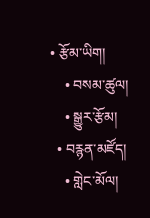• རྩོམ་ཡིག།
    • བསམ་ཚུལ།
    • སྒྱུར་རྩོམ།
  • བརྙན་མཛོད།
    • གླེང་མོལ།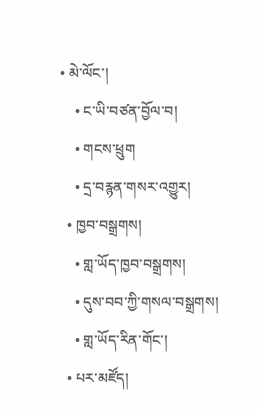• མེ་ལོང་།
    • ང་ཡི་བཙན་བྱོལ་བ།
    • གངས་ཕྲུག
    • དྲ་བརྙན་གསར་འགྱུར།
  • ཁྱབ་བསྒྲགས།
    • གླ་ཡོད་ཁྱབ་བསྒྲགས།
    • དུས་བབ་ཀྱི་གསལ་བསྒྲགས།
    • གླ་ཡོད་རིན་གོང་།
  • པར་མཛོད།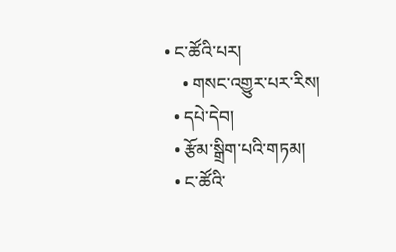• ང་ཚོའི་པར།
    • གསང་འགྱུར་པར་རིས།
  • དཔེ་དེབ།
  • རྩོམ་སྒྲིག་པའི་གཏམ།
  • ང་ཚོའི་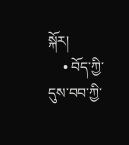སྐོར།
    • བོད་ཀྱི་དུས་བབ་ཀྱི་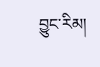བྱུང་རིམ།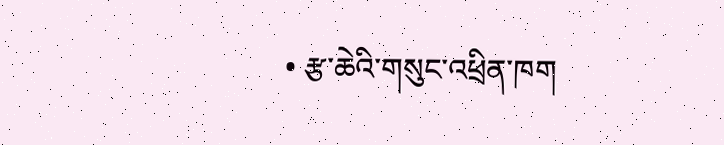• རྩ་ཆེའི་གསུང་འཕྲིན་ཁག